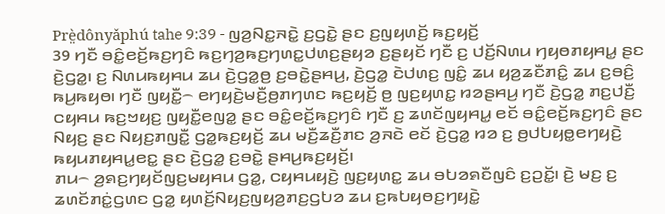Prè̤dônyǎphú tahe 9:39 - ꤜꤤ꤬ꤡꤢ꤭ꤏꤢꤧ꤭ ꤢ꤬ꤞꤢꤧ꤭ ꤔꤢ ꤢ꤬ꤜꤟꤛꤢꤩ꤬ ꤒꤢ꤬ꤟꤢꤩ꤬
39 ꤚꤢꤪ ꤋꤢꤨ꤭ꤕꤢꤩ꤬ꤒꤢ꤬ꤚꤢꤨ ꤒꤢ꤬ꤚꤤ꤬ꤒꤢ꤬ꤚꤛꤢ꤭ꤓꤛꤢ꤬ꤔꤟꤤ ꤢ꤬ꤔꤟꤢꤩ ꤚꤢꤪ ꤢ꤬ ꤓꤢꤩ꤬ꤡꤛꤣ ꤚꤟꤥꤊꤟꤌꤣ꤭ ꤔꤢ ꤢꤧ꤬ꤞꤤ꤭꤯ ꤢ꤬ ꤡꤛꤣꤒꤟꤌꤣ ꤘꤣ ꤢꤧ꤬ꤞꤤ꤭ꤥ꤬ ꤢ꤬ꤋꤢꤧ꤭ꤔꤌꤣ꤬, ꤢꤧ꤬ꤞꤤ꤭ ꤢꤧꤓꤛꤢ꤬ ꤜꤢꤨ꤭ ꤘꤣ ꤟꤤ꤬ꤘꤢꤪꤊꤢꤨ꤭ ꤘꤣ ꤢ꤬ꤋꤢꤨ꤬ ꤒꤣ꤬ꤒꤟꤥ꤯ ꤚꤢꤪ ꤜꤟꤢꤪ꤭꤮ ꤕꤚꤟꤢꤧ꤬ꤗꤢꤪ꤬ꤥ꤬ꤊꤚꤛꤢ ꤒꤢ꤬ꤟꤢꤩ꤬ ꤥ꤬ ꤜꤢ꤬ꤟꤛꤢ꤭ ꤙꤤꤔꤌꤣ꤬ ꤚꤢꤪ ꤢꤧ꤬ꤞꤤ꤭ ꤊꤢ꤬ꤓꤢꤪ꤬ ꤍꤟꤌꤣ ꤒꤢ꤬ꤠꤟꤢ꤬ ꤜꤟꤢꤪ꤭ꤕꤜꤤ꤭ ꤔꤢ ꤋꤢꤨ꤭ꤕꤢꤩ꤬ꤒꤢ꤬ꤚꤢꤨ ꤚꤢꤪ ꤢ꤬ ꤘꤛꤢꤩꤜꤟꤌꤣ꤭ ꤕꤢꤩ ꤋꤢꤨ꤭ꤕꤢꤩ꤬ꤒꤢ꤬ꤚꤢꤨ ꤔꤢ ꤡꤟꤢ꤬ ꤔꤢ ꤡꤟꤢ꤬ꤊꤜꤢꤪ꤭ ꤞꤤ꤭ꤒꤢ꤬ꤟꤢꤩ꤬ ꤘꤣ ꤗꤢꤪ꤬ꤘꤢꤪ꤬ꤊꤢ ꤤ꤬ꤏꤢꤧ ꤕꤢꤩ ꤢꤧ꤬ꤞꤤ꤭ ꤙꤤ ꤢ꤬ ꤥ꤬ꤓꤝꤟꤥ꤭ꤕꤚꤟꤢꤧ꤬ ꤒꤟꤣꤊꤟꤌꤣ꤭ꤕꤢ꤭ ꤔꤢ ꤢꤧ꤬ꤞꤤ꤭ ꤢ꤬ꤋꤢꤧ꤭ ꤔꤌꤣ꤬ꤒꤢ꤬ꤟꤢꤩ꤬꤯
ꤊꤣ꤮ ꤤ꤬ꤎꤢ꤬ꤚꤟꤢꤩꤜꤢ꤬ꤗꤟꤌꤣ ꤞꤤ꤭, ꤍꤟꤌꤣꤟꤢꤧ꤬ ꤜꤢ꤬ꤟꤛꤢ꤭ ꤘꤣ ꤋꤝꤤꤎꤢꤪꤜꤢꤨ ꤢ꤬ꤑꤢꤩ꤭꤯ ꤢꤧ꤬ ꤗꤢ꤬ ꤢ꤬ ꤘꤛꤢꤩꤊꤢꤦ꤭ꤞꤛꤢ ꤞꤤ꤭ ꤟꤛꤢꤩ꤬ꤡꤟꤢ꤬ꤜꤟꤤ꤬ꤊꤢ꤬ꤞꤝꤤ ꤘꤣ ꤢ꤬ꤒꤝꤟꤥꤢ꤬ꤚꤟꤢꤧ꤭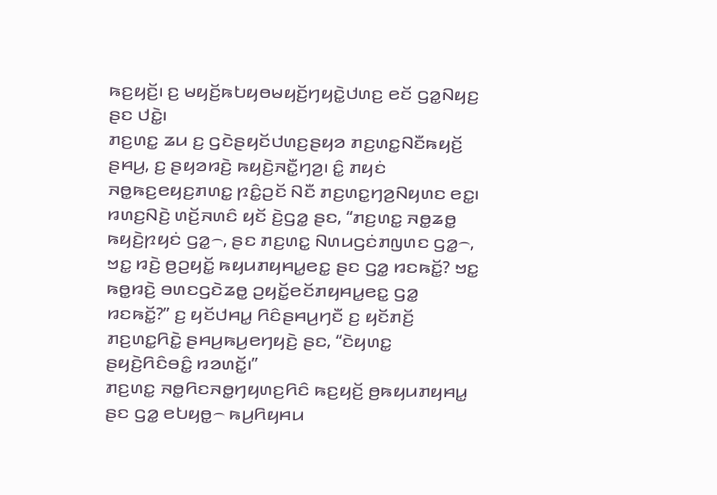ꤒꤢ꤬ꤟꤢꤩ꤬꤯ ꤢ꤬ ꤗꤟꤢꤩ꤬ꤒꤝꤟꤥꤗꤟꤢꤩ꤬ꤚꤟꤢꤧ꤭ꤓꤛꤢ꤬ ꤕꤢꤩ ꤞꤤ꤭ꤡꤟꤢ꤬ ꤔꤢ ꤓꤢꤧ꤭꤯
ꤊꤢ꤬ꤛꤢ꤭ ꤘꤣ ꤢ꤬ ꤞꤢꤧꤔꤟꤢꤩꤓꤛꤢ꤬ꤔꤟꤤ ꤊꤢ꤬ꤛꤢ꤭ꤡꤢꤪꤒꤟꤢꤩ꤬ ꤔꤌꤣ꤬, ꤢ꤬ ꤔꤟꤤꤙꤢꤧ꤬ ꤒꤟꤢꤧ꤬ꤏꤢꤪ꤭ꤚꤤ꤬꤯ ꤢꤨ꤭ ꤊꤟꤢꤦ ꤏꤥ꤭ꤒꤢ꤬ꤕꤟꤢ꤬ꤊꤛꤢ꤭ ꤐꤢꤨ꤭ꤑꤢꤩ ꤡꤢꤪ ꤊꤢ꤬ꤛꤢ꤭ꤚꤤ꤬ꤡꤟꤛꤢ ꤕꤢ꤭꤯
ꤙꤛꤢ꤬ꤡꤢꤧ꤬ ꤛꤢꤩ꤬ꤏꤛꤢꤨ ꤟꤢꤩ ꤢꤧ꤬ꤞꤤ꤭ ꤔꤢ, “ꤊꤢ꤬ꤛꤢ꤭ ꤏꤥ꤭ꤘꤥ꤭ ꤒꤟꤢꤧ꤬ꤐꤟꤢꤦ ꤞꤤ꤭꤮, ꤔꤢ ꤊꤢ꤬ꤛꤢ꤭ ꤡꤛꤣꤞꤢꤦꤊꤜꤛꤢ ꤞꤤ꤭꤮, ꤠꤢ꤭ ꤙꤢꤧ꤬ ꤥ꤬ꤑꤟꤢꤩ꤭ ꤒꤟꤣꤊꤟꤌꤣ꤭ꤕꤢ꤭ ꤔꤢ ꤞꤤ꤭ ꤙꤢꤒꤢꤩ꤭? ꤠꤢ꤭ ꤒꤥ꤭ꤙꤢꤧ꤬ ꤋꤛꤢꤞꤢꤧꤘꤥ꤭ ꤑꤟꤢꤩ꤭ꤕꤢꤩꤊꤟꤌꤣ꤭ꤕꤢ꤭ ꤞꤤ꤭ ꤙꤢꤒꤢꤩ꤭?” ꤢ꤬ ꤟꤢꤩꤓꤌꤣ꤭ ꤖꤢꤨꤔꤌꤣ꤬ꤚꤢꤪ ꤢ꤬ ꤟꤢꤩꤊꤢꤩ꤬ ꤊꤢ꤬ꤛꤢ꤭ꤖꤢꤧ꤭ ꤔꤌꤣ꤬ꤒꤣ꤬ꤕꤚꤟꤢꤧ꤬ ꤔꤢ, “ꤢꤧꤟꤛꤢ꤭ ꤔꤟꤢꤧ꤬ꤖꤢꤨꤋꤢꤨ꤭ ꤙꤤꤛꤢꤩ꤭꤯”
ꤊꤢ꤬ꤛꤢ꤭ ꤏꤥ꤭ꤖꤢꤏꤥ꤭ꤚꤟꤛꤢ꤬ꤖꤢꤨ ꤒꤢ꤬ꤟꤢꤩ꤬ ꤥ꤬ꤒꤟꤣꤊꤟꤌꤣ꤭ ꤔꤢ ꤞꤤ꤭ ꤕꤝꤟꤥ꤭꤮ ꤒꤣ꤬ꤖꤟꤌꤣ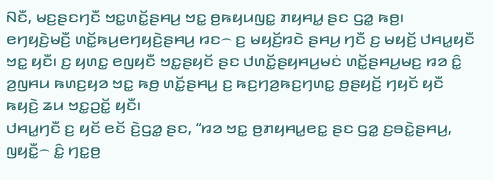ꤡꤢꤪ, ꤗꤢ꤬ꤔꤢꤚꤢꤪ ꤠꤢ꤭ꤛꤢꤩ꤭ꤔꤌꤣ꤬ ꤠꤢ꤭ ꤥ꤬ꤒꤟꤣꤜꤢ꤭ ꤊꤟꤌꤣ꤭ ꤔꤢ ꤞꤤ꤭ ꤒꤥ꤬꤯
ꤕꤚꤟꤢꤧ꤬ꤗꤢꤪ꤬ ꤛꤢꤩ꤭ꤒꤣ꤬ꤕꤚꤟꤢꤧ꤬ꤔꤌꤣ꤬ ꤙꤢ꤮ ꤢ꤬ ꤗꤟꤢꤩ꤬ꤙꤢꤧ ꤔꤌꤣ꤬ ꤚꤢꤪ ꤢ꤬ ꤗꤟꤢꤩ꤬ ꤓꤌꤣ꤭ꤟꤢꤪ ꤠꤢ꤭ ꤟꤢꤪ꤯ ꤢ꤬ ꤟꤛꤢ꤭ ꤕꤜꤟꤢꤪ ꤠꤢ꤭ꤔꤟꤢꤩ ꤔꤢ ꤓꤛꤢꤩ꤭ꤔꤟꤌꤣ꤬ꤗꤢꤦ ꤛꤢꤩ꤭ꤔꤌꤣ꤬ꤗꤢ꤬ ꤙꤤ ꤢꤨ꤭ ꤤ꤬ꤜꤌꤣ ꤒꤛꤢ꤬ꤟꤤ ꤠꤢ꤭ ꤒꤥ꤬ ꤛꤢꤩ꤭ꤔꤌꤣ꤬ ꤢ꤬ ꤒꤢ꤬ꤚꤤ꤬ꤒꤢ꤬ꤚꤛꤢ꤭ ꤥ꤬ꤔꤟꤢꤩ꤬ ꤚꤟꤢꤩ ꤟꤢꤪ ꤒꤟꤢꤧ꤬ ꤘꤣ ꤠꤢ꤭ꤑꤢꤩ꤭ ꤟꤢꤪ꤯
ꤓꤌꤣ꤭ꤚꤢꤪ ꤢ꤬ ꤟꤢꤩ ꤕꤢꤩ ꤢꤧ꤬ꤞꤤ꤭ ꤔꤢ, “ꤙꤤ ꤠꤢ꤭ ꤥ꤬ꤊꤟꤌꤣ꤭ꤕꤢ꤭ ꤔꤢ ꤞꤤ꤭ ꤢ꤬ꤋꤢꤧ꤭ꤔꤌꤣ꤬, ꤜꤟꤢꤪ꤭꤮ ꤢꤨ꤭ ꤚꤢ꤭ꤥ꤬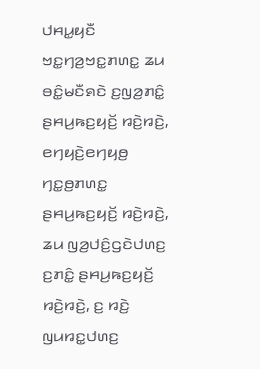ꤓꤌꤣ꤭ꤟꤢꤪ ꤠꤢ꤭ꤚꤤ꤬ꤠꤢ꤭ꤊꤛꤢ꤭ ꤘꤣ ꤋꤢꤨ꤭ꤗꤢꤪꤎꤢꤧ ꤢ꤬ꤜꤤ꤬ꤊꤢꤨ꤭ ꤔꤌꤣ꤬ꤒꤢ꤬ꤟꤢꤩ꤬ ꤙꤢꤧ꤬ꤙꤢꤧ꤬, ꤕꤚꤟꤢꤧ꤬ꤕꤚꤟꤥ꤬ ꤚꤢ꤭ꤥ꤬ꤊꤛꤢ꤭ ꤔꤌꤣ꤬ꤒꤢ꤬ꤟꤢꤩ꤬ ꤙꤢꤧ꤬ꤙꤢꤧ꤬, ꤘꤣ ꤜꤤ꤬ꤓꤢꤨ꤬ꤞꤢꤧꤓꤛꤢ꤬ ꤢ꤬ꤊꤢꤨ꤭ ꤔꤌꤣ꤬ꤒꤢ꤬ꤟꤢꤩ꤬ ꤙꤢꤧ꤬ꤙꤢꤧ꤬, ꤢ꤬ ꤙꤢꤧ꤬ ꤜꤣꤙꤢ꤭ꤓꤛꤢ꤬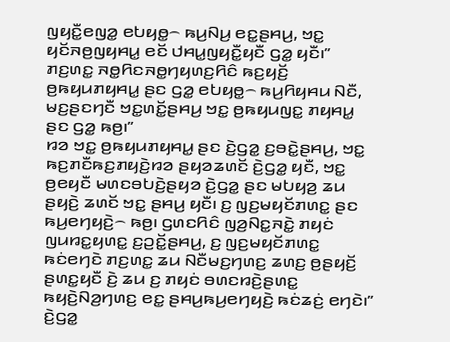ꤜꤟꤢꤪ꤭ꤕꤜꤤ꤭ ꤕꤝꤟꤥ꤭꤮ ꤒꤣ꤬ꤡꤣ꤬ ꤕꤢ꤭ꤔꤌꤣ꤬, ꤠꤢ꤭ ꤟꤢꤩꤏꤥ꤬ꤜꤟꤌꤣ꤭ ꤕꤢꤩ ꤓꤌꤣ꤭ꤜꤟꤢꤪ꤭ꤟꤢꤪ ꤞꤤ꤭ ꤟꤢꤪ꤯”
ꤊꤢ꤬ꤛꤢ꤭ ꤏꤥ꤭ꤖꤢꤏꤥ꤭ꤚꤟꤛꤢ꤬ꤖꤢꤨ ꤒꤢ꤬ꤟꤢꤩ꤬ ꤥ꤬ꤒꤟꤣꤊꤟꤌꤣ꤭ ꤔꤢ ꤞꤤ꤭ ꤕꤝꤟꤥ꤭꤮ ꤒꤣ꤬ꤖꤟꤌꤣ ꤡꤢꤪ, ꤗꤢ꤬ꤔꤢꤚꤢꤪ ꤠꤢ꤭ꤛꤢꤩ꤭ꤔꤌꤣ꤬ ꤠꤢ꤭ ꤥ꤬ꤒꤟꤣꤜꤢ꤭ ꤊꤟꤌꤣ꤭ ꤔꤢ ꤞꤤ꤭ ꤒꤥ꤬꤯”
ꤙꤤ ꤠꤢ꤭ ꤥ꤬ꤒꤟꤣꤊꤟꤌꤣ꤭ ꤔꤢ ꤢꤧ꤬ꤞꤤ꤭ ꤢ꤬ꤋꤢꤧ꤭ꤔꤌꤣ꤬, ꤠꤢ꤭ ꤒꤢ꤬ꤊꤢꤪꤒꤢ꤬ꤊꤟꤢꤧ꤬ꤙꤤ ꤔꤟꤤꤘꤛꤢꤩ ꤢꤧ꤬ꤞꤤ꤭ ꤟꤢꤪ, ꤠꤢ꤭ ꤥ꤬ꤕꤟꤢꤪ ꤗꤛꤢꤋꤝꤢꤧ꤬ꤔꤟꤤ ꤢꤧ꤬ꤞꤤ꤭ ꤔꤢ ꤗꤝꤟꤤ꤬ ꤘꤣ ꤔꤟꤢꤧ꤬ ꤘꤛꤢꤩ ꤠꤢ꤭ ꤔꤌꤣ꤬ ꤟꤢꤪ꤯ ꤢ꤬ ꤜꤢ꤬ꤗꤟꤢꤩꤊꤛꤢ꤭ ꤔꤢ ꤒꤣ꤬ꤕꤚꤟꤢꤧ꤬꤮ ꤒꤥ꤬꤯ ꤞꤛꤢꤖꤢꤨ ꤜꤤ꤬ꤡꤢ꤭ꤏꤢꤧ꤭ ꤊꤟꤢꤦ ꤜꤣꤙꤢ꤭ꤟꤛꤢ꤭ ꤢ꤬ꤑꤢꤩ꤭ꤔꤌꤣ꤬, ꤢ꤬ ꤜꤢ꤬ꤗꤟꤢꤩꤊꤛꤢ꤭ ꤒꤢꤦꤕꤚꤢꤧ ꤊꤢ꤬ꤛꤢ꤭ ꤘꤣ ꤡꤢꤪꤗꤢ꤬ꤚꤛꤢ꤬ ꤘꤛꤢ꤬ ꤥ꤬ꤔꤟꤢꤩ꤬ ꤔꤛꤢ꤭ꤟꤢꤪ ꤢꤧ꤬ ꤘꤣ ꤢ꤬ ꤊꤟꤢꤦ ꤋꤛꤢꤙꤢꤧ꤬ꤔꤛꤢ꤭ ꤒꤟꤢꤧ꤬ꤡꤤ꤬ꤚꤛꤢ꤬ ꤕꤢ꤭ ꤔꤌꤣ꤬ꤒꤣ꤬ꤕꤚꤟꤢꤧ꤬ ꤒꤢꤦꤘꤢꤦ꤬ ꤕꤚꤢꤧ꤯”
ꤢꤧ꤬ꤞꤤ꤭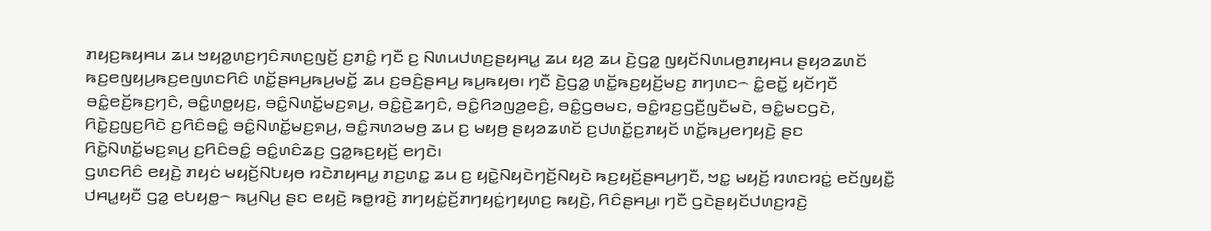ꤊꤟꤢ꤬ꤒꤟꤌꤣ ꤘꤣ ꤠꤟꤤ꤭ꤛꤢ꤬ꤚꤢꤨꤏꤛꤢ꤬ꤜꤢꤩ꤬ ꤢ꤬ꤊꤢꤨ꤭ ꤚꤢꤪ ꤢ꤬ ꤡꤛꤣꤓꤛꤢ꤬ꤔꤟꤌꤣ꤭ ꤘꤣ ꤟꤤ꤬ ꤘꤣ ꤢꤧ꤬ꤞꤤ꤭ ꤜꤟꤢꤩꤡꤛꤣꤥ꤬ꤊꤟꤌꤣ ꤔꤟꤤꤘꤛꤢꤩ ꤒꤢ꤬ꤕꤜꤟꤣ꤬ꤒꤢ꤬ꤕꤜꤛꤢꤖꤢꤨ ꤛꤢꤩ꤭ꤔꤌꤣ꤬ꤒꤣ꤬ꤗꤢꤩ꤭ ꤘꤣ ꤢ꤬ꤋꤢꤨ꤬ꤔꤌꤣ꤬ ꤒꤣ꤬ꤒꤟꤥ꤯ ꤚꤢꤪ ꤢꤧ꤬ꤞꤤ꤭ ꤛꤢꤩ꤭ꤒꤢ꤬ꤟꤢꤩ꤬ꤗꤢ꤬ ꤊꤚꤛꤢ꤮ ꤢꤨ꤭ꤕꤢꤩ꤭ ꤟꤢꤩꤚꤢꤪ ꤋꤢꤨ꤭ꤕꤢꤩ꤬ꤒꤢ꤬ꤚꤢꤨ, ꤋꤢꤨ꤭ꤛꤥ꤭ꤟꤢ꤬, ꤋꤢꤨ꤭ꤡꤛꤢꤩ꤭ꤗꤢ꤬ꤎꤣ꤬, ꤋꤢꤨ꤭ꤢꤧ꤬ꤘꤚꤢꤨ, ꤋꤢꤨ꤭ꤖꤤꤜꤤ꤬ꤕꤢꤨ꤬, ꤋꤢꤨ꤭ꤞꤥꤗꤢ, ꤋꤢꤨ꤭ꤙꤢ꤬ꤞꤢꤪ꤬ꤜꤢꤪꤗꤢꤧ, ꤋꤢꤨ꤭ꤗꤢꤞꤢꤧ, ꤖꤢꤧ꤭ꤢ꤬ꤜꤢ꤬ꤖꤢꤧ ꤢ꤬ꤖꤢꤨꤋꤢꤨ꤭ ꤋꤢꤨ꤭ꤡꤛꤢꤩ꤭ꤗꤢ꤬ꤎꤣ꤬, ꤋꤢꤨ꤭ꤏꤛꤤꤗꤥ꤬ ꤘꤣ ꤢ꤬ ꤗꤟꤥ꤬ ꤔꤟꤤꤘꤛꤢꤩ ꤢ꤬ꤓꤛꤢꤩ꤭ꤢ꤬ꤊꤟꤢꤩ ꤛꤢꤩ꤭ꤒꤣ꤬ꤕꤚꤟꤢꤧ꤬ ꤔꤢ ꤖꤢꤧ꤭ꤡꤛꤢꤩ꤭ꤗꤢ꤬ꤎꤣ꤬ ꤢ꤬ꤖꤢꤨꤋꤢꤨ꤭ ꤋꤢꤨ꤭ꤛꤢꤨꤘꤢ꤬ ꤞꤤ꤭ꤒꤢ꤬ꤟꤢꤩ꤬ ꤕꤚꤢꤧ꤯
ꤞꤛꤢꤖꤢꤨ ꤕꤟꤢꤧ꤬ ꤊꤟꤢꤦ ꤗꤟꤢꤩ꤬ꤡꤝꤟꤥ ꤙꤢꤧꤊꤟꤌꤣ꤭ ꤊꤢ꤬ꤛꤢ꤭ ꤘꤣ ꤢ꤬ ꤟꤢꤧ꤭ꤡꤟꤢꤧꤚꤢꤩ꤬ꤡꤟꤢꤧ ꤒꤢ꤬ꤟꤢꤩ꤬ꤔꤌꤣ꤬ꤚꤢꤪ, ꤠꤢ꤭ ꤗꤟꤢꤩ꤬ ꤙꤛꤢꤙꤢꤦ꤭ ꤕꤢꤩꤜꤟꤢꤪ꤭ ꤓꤌꤣ꤭ꤟꤢꤪ ꤞꤤ꤭ ꤕꤝꤟꤥ꤭꤮ ꤒꤣ꤬ꤡꤣ꤬ ꤔꤢ ꤕꤟꤢꤧ꤬ ꤒꤥ꤭ꤙꤢꤧ꤬ ꤊꤚꤟꤢꤦ꤭ꤢꤩ꤬ꤊꤚꤟꤢꤦ꤭ꤚꤟꤛꤢ꤬ ꤒꤟꤢꤧ꤬, ꤖꤢꤨꤔꤌꤣ꤬꤯ ꤚꤢꤪ ꤞꤢꤧꤔꤟꤢꤩꤓꤛꤢ꤬ꤙꤢꤧ꤬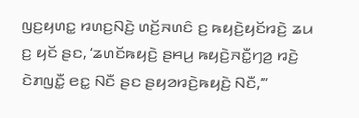ꤜꤢ꤬ꤟꤛꤢ꤭ ꤙꤛꤢ꤬ꤡꤢꤧ꤬ ꤛꤢꤩ꤬ꤏꤛꤢꤨ ꤢ꤬ ꤒꤟꤢꤧ꤬ꤟꤢꤩꤙꤢꤧ꤬ ꤘꤣ ꤢ꤬ ꤟꤢꤩ ꤔꤢ, ‘ꤘꤛꤢꤩꤒꤟꤢꤧ꤬ ꤔꤌꤣ꤬ ꤒꤟꤢꤧ꤬ꤏꤢꤪ꤭ꤚꤤ꤬ ꤙꤢꤧ꤬ ꤢꤧꤊꤜꤢꤪ꤭ ꤕꤢ꤭ ꤡꤢꤪ ꤔꤢ ꤔꤟꤤꤙꤢꤧ꤬ꤒꤟꤢꤧ꤬ ꤡꤢꤪ,’”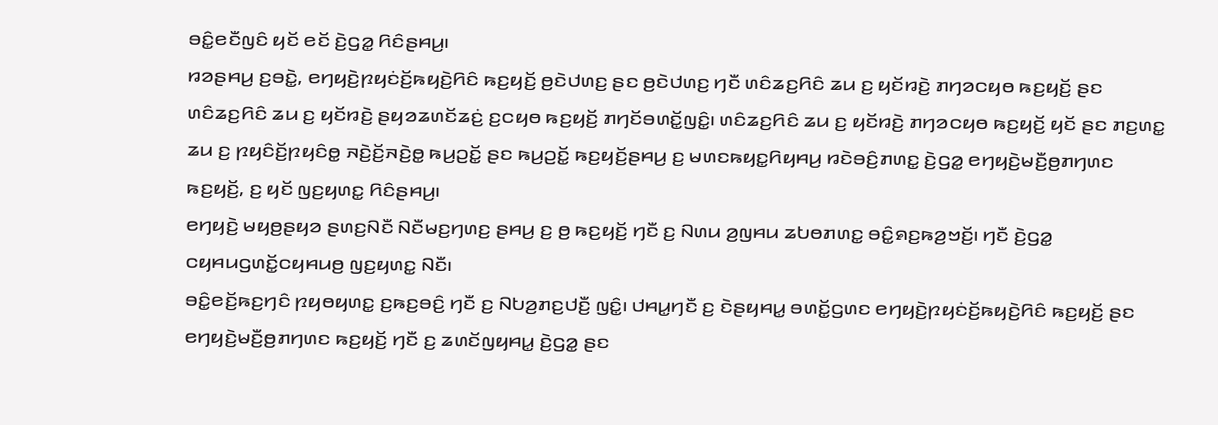ꤋꤢꤨ꤭ꤕꤢꤪꤜꤢꤨ ꤟꤢꤩ ꤕꤢꤩ ꤢꤧ꤬ꤞꤤ꤭ ꤖꤢꤨꤔꤌꤣ꤬꤯
ꤙꤤꤔꤌꤣ꤬ ꤢ꤬ꤋꤢꤧ꤭, ꤕꤚꤟꤢꤧ꤬ꤐꤟꤢꤦꤢꤩ꤬ꤒꤟꤢꤧ꤬ꤖꤢꤨ ꤒꤢ꤬ꤟꤢꤩ꤬ ꤥ꤬ꤢꤧꤓꤛꤢ꤬ ꤔꤢ ꤥ꤬ꤢꤧꤓꤛꤢ꤬ ꤚꤢꤪ ꤛꤢꤨꤘꤢ꤬ꤖꤢꤨ ꤘꤣ ꤢ꤬ ꤟꤢꤩꤙꤢꤧ꤬ ꤊꤚꤤꤍꤟꤥ ꤒꤢ꤬ꤟꤢꤩ꤬ ꤔꤢ ꤛꤢꤨꤘꤢ꤬ꤖꤢꤨ ꤘꤣ ꤢ꤬ ꤟꤢꤩꤙꤢꤧ꤬ ꤔꤟꤤꤘꤛꤢꤩꤘꤢꤦ꤬ ꤢ꤬ꤍꤟꤥ ꤒꤢ꤬ꤟꤢꤩ꤬ ꤊꤚꤢꤩꤋꤛꤢꤩ꤭ꤜꤢꤨ꤭꤯ ꤛꤢꤨꤘꤢ꤬ꤖꤢꤨ ꤘꤣ ꤢ꤬ ꤟꤢꤩꤙꤢꤧ꤬ ꤊꤚꤤꤍꤟꤥ ꤒꤢ꤬ꤟꤢꤩ꤬ ꤟꤢꤩ ꤔꤢ ꤊꤢ꤬ꤛꤢ꤭ ꤘꤣ ꤢ꤬ ꤐꤟꤢꤨꤢꤩ꤬ꤐꤟꤢꤨꤥ꤭ ꤏꤢꤧ꤬ꤢꤩ꤬ꤏꤢꤧ꤬ꤥ꤭ ꤒꤣ꤬ꤑꤢꤩ꤭ ꤔꤢ ꤒꤣ꤬ꤑꤢꤩ꤭ ꤒꤢ꤬ꤟꤢꤩ꤬ꤔꤌꤣ꤬ ꤢ꤬ ꤗꤛꤢꤒꤟꤢ꤭ꤖꤟꤌꤣ꤬ ꤙꤢꤧꤋꤢꤨ꤬ꤊꤛꤢ꤭ ꤢꤧ꤬ꤞꤤ꤭ ꤕꤚꤟꤢꤧ꤬ꤗꤢꤪ꤬ꤥ꤬ꤊꤚꤛꤢ ꤒꤢ꤬ꤟꤢꤩ꤬, ꤢ꤬ ꤟꤢꤩ ꤜꤢ꤬ꤟꤛꤢ꤭ ꤖꤢꤨꤔꤌꤣ꤬꤯
ꤕꤚꤟꤢꤧ꤬ ꤗꤟꤥ꤬ꤔꤟꤤ ꤔꤛꤢ꤬ꤡꤢꤪ ꤡꤢꤪꤗꤢ꤬ꤚꤛꤢ꤬ ꤔꤌꤣ꤬ ꤢ꤬ ꤥ꤬ ꤒꤢ꤬ꤟꤢꤩ꤬ ꤚꤢꤪ ꤢ꤬ ꤡꤛꤣ ꤤ꤬ꤜꤌꤣ ꤘꤝꤥꤊꤛꤢ꤭ ꤋꤢꤨ꤭ꤎꤢ꤬ꤒꤤ꤬ꤠꤢꤩ꤬꤯ ꤚꤢꤪ ꤢꤧ꤬ꤞꤤ꤭ ꤍꤟꤌꤣꤞꤛꤢꤩ꤭ꤍꤟꤌꤣꤥ꤬ ꤜꤢ꤬ꤟꤛꤢ꤭ ꤡꤢꤪ꤯
ꤋꤢꤨ꤭ꤕꤢꤩ꤬ꤒꤢ꤬ꤚꤢꤨ ꤐꤟꤥꤟꤛꤢ꤭ ꤢ꤬ꤒꤢ꤬ꤋꤢꤨ꤬ ꤚꤢꤪ ꤢ꤬ ꤡꤝꤤ꤬ꤊꤢ꤬ꤓꤢꤪ꤬ ꤜꤢꤨ꤭꤯ ꤓꤌꤣ꤭ꤚꤢꤪ ꤢ꤬ ꤢꤧꤔꤟꤌꤣ꤭ ꤋꤛꤢꤩ꤭ꤞꤛꤢ ꤕꤚꤟꤢꤧ꤬ꤐꤟꤢꤦꤢꤩ꤬ꤒꤟꤢꤧ꤬ꤖꤢꤨ ꤒꤢ꤬ꤟꤢꤩ꤬ ꤔꤢ ꤕꤚꤟꤢꤧ꤬ꤗꤢꤪ꤬ꤥ꤬ꤊꤚꤛꤢ ꤒꤢ꤬ꤟꤢꤩ꤬ ꤚꤢꤪ ꤢ꤬ ꤘꤛꤢꤩꤜꤟꤌꤣ꤭ ꤢꤧ꤬ꤞꤤ꤭ ꤔꤢ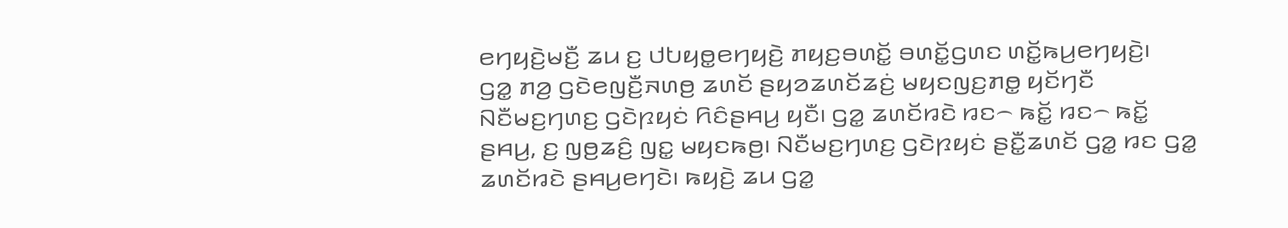ꤕꤚꤟꤢꤧ꤬ꤗꤢꤪ꤬ ꤘꤣ ꤢ꤬ ꤓꤝꤟꤥ꤭ꤕꤚꤟꤢꤧ꤬ ꤊꤟꤢ꤬ꤋꤛꤢꤩ꤭ ꤋꤛꤢꤩ꤭ꤞꤛꤢ ꤛꤢꤩ꤭ꤒꤣ꤬ꤕꤚꤟꤢꤧ꤬꤯
ꤞꤤ꤭ ꤊꤤ꤬ ꤞꤢꤧꤕꤜꤢꤪ꤬ꤏꤛꤥ꤬ ꤘꤛꤢꤩ ꤔꤟꤤꤘꤛꤢꤩꤘꤢꤦ꤬ ꤗꤟꤢꤜꤢ꤬ꤊꤥ꤭ ꤟꤢꤩꤚꤢꤪ ꤡꤢꤪꤗꤢ꤬ꤚꤛꤢ꤬ ꤞꤢꤧꤐꤟꤢꤦ ꤖꤢꤨꤔꤌꤣ꤬ ꤟꤢꤪ꤯ ꤞꤤ꤭ ꤘꤛꤢꤩꤙꤢꤧ ꤙꤢ꤮ ꤒꤢꤩ꤭ ꤙꤢ꤮ ꤒꤢꤩ꤭ ꤔꤌꤣ꤬, ꤢ꤬ ꤜꤥ꤬ꤘꤢꤨ꤬ ꤜꤢ꤭ ꤗꤟꤢꤒꤥ꤬꤯ ꤡꤢꤪꤗꤢ꤬ꤚꤛꤢ꤬ ꤞꤢꤧꤐꤟꤢꤦ ꤔꤢꤪ꤭ꤘꤛꤢꤩ ꤞꤤ꤭ ꤙꤢ ꤞꤤ꤭ ꤘꤛꤢꤩꤙꤢꤧ ꤔꤌꤣ꤬ꤕꤚꤢꤧ꤯ ꤒꤟꤢꤧ꤬ ꤘꤣ ꤞꤤ꤭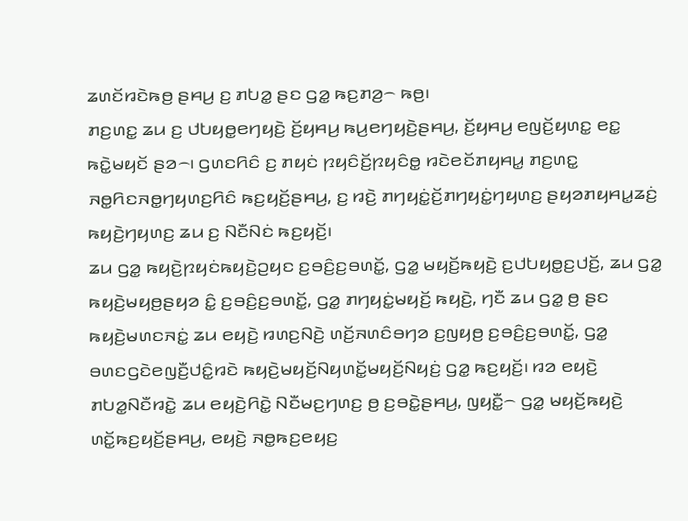ꤘꤛꤢꤩꤙꤢꤧꤒꤥ꤬ ꤔꤌꤣ꤬ ꤢ꤬ ꤊꤝꤤ꤭ ꤔꤢ ꤞꤤ꤭ ꤒꤢ꤬ꤊꤤ꤬꤮ ꤒꤥ꤬꤯
ꤊꤢ꤬ꤛꤢ꤭ ꤘꤣ ꤢ꤬ ꤓꤝꤟꤥ꤭ꤕꤚꤟꤢꤧ꤬ ꤢꤩ꤬ꤟꤌꤣ꤬ ꤒꤣ꤬ꤕꤚꤟꤢꤧ꤬ꤔꤌꤣ꤬, ꤢꤩ꤬ꤟꤌꤣ꤬ ꤕꤜꤢꤩ꤬ꤟꤛꤢ꤭ ꤕꤢ꤭ ꤒꤢꤧ꤭ꤗꤟꤢꤩ ꤔꤤ꤮꤯ ꤞꤛꤢꤖꤢꤨ ꤢ꤬ ꤊꤟꤢꤦ ꤐꤟꤢꤨꤢꤩ꤬ꤐꤟꤢꤨꤥ꤭ ꤙꤢꤧꤕꤢꤩꤊꤟꤌꤣ꤭ ꤊꤢ꤬ꤛꤢ꤭ ꤏꤥ꤭ꤖꤢꤏꤥ꤭ꤚꤟꤛꤢ꤬ꤖꤢꤨ ꤒꤢ꤬ꤟꤢꤩ꤬ꤔꤌꤣ꤬, ꤢ꤬ ꤙꤢꤧ꤬ ꤊꤚꤟꤢꤦ꤭ꤢꤩ꤬ꤊꤚꤟꤢꤦ꤭ꤚꤟꤛꤢ꤬ ꤔꤟꤤꤊꤟꤌꤣ꤭ꤘꤢꤦ꤬ ꤒꤟꤢꤧ꤬ꤚꤟꤛꤢ꤬ ꤘꤣ ꤢ꤬ ꤡꤢꤪꤡꤢꤦ ꤒꤢ꤬ꤟꤢꤩ꤬꤯
ꤘꤣ ꤞꤤ꤭ ꤒꤟꤢꤧ꤬ꤐꤟꤢꤦꤒꤟꤢꤧ꤬ꤑꤟꤢ ꤢ꤬ꤋꤢꤨ꤬ꤢ꤬ꤋꤛꤢꤩ꤭, ꤞꤤ꤭ ꤗꤟꤢꤩ꤬ꤒꤟꤢꤧ꤬ ꤢ꤬ꤓꤝꤟꤥ꤭ꤢ꤬ꤓꤢꤩ꤬, ꤘꤣ ꤞꤤ꤭ ꤒꤟꤢꤧ꤬ꤗꤟꤥ꤬ꤔꤟꤤ ꤢꤨ꤭ ꤢ꤬ꤋꤢꤨ꤬ꤢ꤬ꤋꤛꤢꤩ꤭, ꤞꤤ꤭ ꤊꤚꤟꤢꤦ꤭ꤗꤟꤢꤩ꤬ ꤒꤟꤢꤧ꤬, ꤚꤢꤪ ꤘꤣ ꤞꤤ꤭ ꤥ꤬ ꤔꤢ ꤒꤟꤢꤧ꤬ꤗꤛꤢꤏꤢꤦ꤭ ꤘꤣ ꤕꤟꤢꤧ꤬ ꤙꤛꤢ꤬ꤡꤢꤧ꤬ ꤛꤢꤩ꤬ꤏꤛꤢꤨꤋꤚꤤ ꤢ꤬ꤜꤟꤥ꤬ ꤢ꤬ꤋꤢꤨ꤬ꤢ꤬ꤋꤛꤢꤩ꤭, ꤞꤤ꤭ ꤋꤛꤢꤞꤢꤧꤕꤜꤢꤪ꤬ꤓꤢꤨ꤭ꤙꤢꤧ ꤒꤟꤢꤧ꤬ꤗꤟꤢꤩ꤬ꤡꤟꤛꤢꤩ꤭ꤗꤟꤢꤩ꤬ꤡꤟꤢꤦ꤬ ꤞꤤ꤭ ꤒꤢ꤬ꤟꤢꤩ꤬꤯ ꤙꤤ ꤕꤟꤢꤧ꤬ ꤊꤝꤤ꤭ꤡꤢꤪꤙꤢꤧ꤭ ꤘꤣ ꤕꤟꤢꤧ꤬ꤖꤢꤧ꤭ ꤡꤢꤪꤗꤢ꤬ꤚꤛꤢ꤬ ꤥ꤬ ꤢ꤬ꤋꤢꤧ꤭ꤔꤌꤣ꤬, ꤜꤟꤢꤪ꤭꤮ ꤞꤤ꤭ ꤗꤟꤢꤩ꤬ꤒꤟꤢꤧ꤬ ꤛꤢꤩ꤭ꤒꤢ꤬ꤟꤢꤩ꤬ꤔꤌꤣ꤬, ꤕꤟꤢꤧ꤬ ꤏꤥ꤭ꤒꤢ꤬ꤕꤟꤢ꤬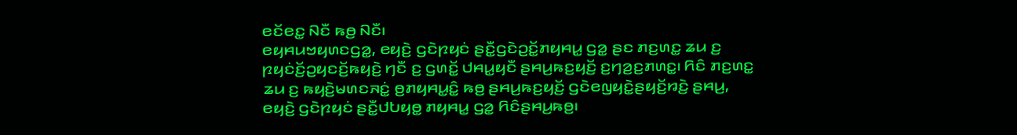ꤕꤢꤩꤕꤢ꤭ ꤡꤢꤪ ꤒꤥ꤬ ꤡꤢꤪ꤯
ꤕꤟꤌꤣꤠꤟꤛꤢꤞꤤ꤭, ꤕꤟꤢꤧ꤬ ꤞꤢꤧꤐꤟꤢꤦ ꤔꤢꤪ꤭ꤞꤢꤧꤑꤢꤩ꤭ꤊꤟꤌꤣ꤭ ꤞꤤ꤭ ꤔꤢ ꤊꤢ꤬ꤛꤢ꤭ ꤘꤣ ꤢ꤬ ꤐꤟꤢꤦꤢꤩ꤬ꤑꤟꤢꤢꤩ꤬ꤒꤟꤢꤧ꤬ ꤚꤢꤪ ꤢ꤬ ꤞꤛꤢꤩ꤭ ꤓꤌꤣ꤭ꤟꤢꤪ ꤔꤌꤣ꤬ꤒꤢ꤬ꤟꤢꤩ꤬ ꤢ꤬ꤚꤤ꤬ꤢ꤬ꤊꤛꤢ꤭꤯ ꤖꤢꤨ ꤊꤢ꤬ꤛꤢ꤭ ꤘꤣ ꤢ꤬ ꤒꤟꤢꤧ꤬ꤗꤛꤢꤏꤢꤦ꤭ ꤥ꤬ꤊꤟꤌꤣ꤭ꤢꤨ꤭ ꤒꤥ꤬ ꤔꤌꤣ꤬ꤒꤢ꤬ꤟꤢꤩ꤬ ꤞꤢꤧꤕꤜꤟꤢꤧ꤭ꤔꤟꤢꤩ꤬ꤙꤢꤧ꤬ ꤔꤌꤣ꤬, ꤕꤟꤢꤧ꤬ ꤞꤢꤧꤐꤟꤢꤦ ꤔꤢꤪ꤭ꤓꤝꤟꤥ꤭ ꤊꤟꤌꤣ꤭ ꤞꤤ꤭ ꤖꤢꤨꤔꤌꤣ꤬ꤒꤥ꤬꤯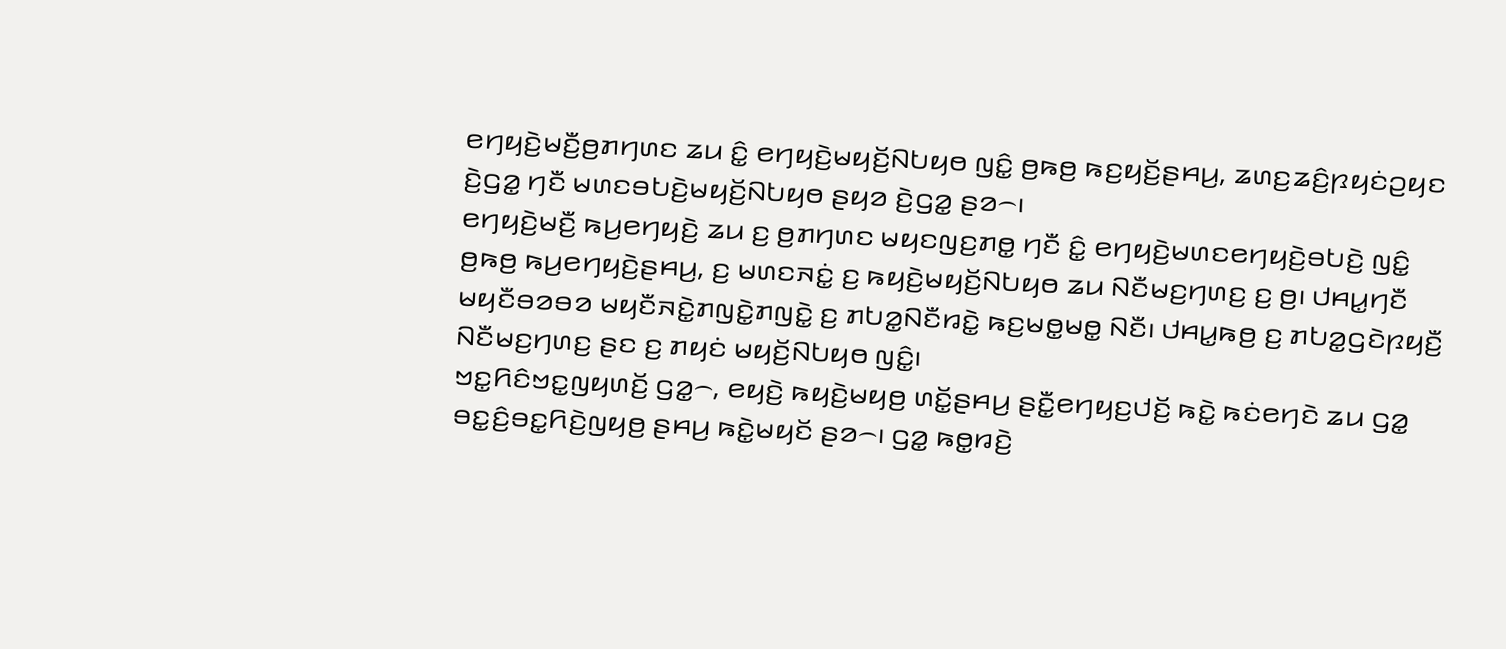ꤕꤚꤟꤢꤧ꤬ꤗꤢꤪ꤬ꤥ꤬ꤊꤚꤛꤢ ꤘꤣ ꤢꤨ꤭ ꤕꤚꤟꤢꤧ꤬ꤗꤟꤢꤩ꤬ꤡꤝꤟꤥ ꤜꤢꤨ꤭ ꤥ꤬ꤒꤥ꤬ ꤒꤢ꤬ꤟꤢꤩ꤬ꤔꤌꤣ꤬, ꤘꤛꤢ꤬ꤘꤢꤨ꤬ꤐꤟꤢꤦꤑꤟꤢ ꤢꤧ꤬ꤞꤤ꤭ ꤚꤢꤪ ꤗꤛꤢꤋꤝꤢꤧ꤬ꤗꤟꤢꤩ꤬ꤡꤝꤟꤥ ꤔꤟꤤ ꤢꤧ꤬ꤞꤤ꤭ ꤔꤤ꤮꤯
ꤕꤚꤟꤢꤧ꤬ꤗꤢꤪ꤬ ꤒꤣ꤬ꤕꤚꤟꤢꤧ꤬ ꤘꤣ ꤢ꤬ ꤥ꤬ꤊꤚꤛꤢ ꤗꤟꤢꤜꤢ꤬ꤊꤥ꤭ ꤚꤢꤪ ꤢꤨ꤭ ꤕꤚꤟꤢꤧ꤬ꤗꤛꤢꤕꤚꤟꤢꤧ꤬ꤋꤝꤢꤧ꤬ ꤜꤢꤨ꤭ ꤥ꤬ꤒꤥ꤬ ꤒꤣ꤬ꤕꤚꤟꤢꤧ꤬ꤔꤌꤣ꤬, ꤢ꤬ ꤗꤛꤢꤏꤢꤦ꤭ ꤢ꤬ ꤒꤟꤢꤧ꤬ꤗꤟꤢꤩ꤬ꤡꤝꤟꤥ ꤘꤣ ꤡꤢꤪꤗꤢ꤬ꤚꤛꤢ꤬ ꤢ꤬ ꤥ꤬꤯ ꤓꤌꤣ꤭ꤚꤢꤪ ꤗꤟꤢꤪꤋꤤꤋꤤ ꤗꤟꤢꤪꤏꤢꤧ꤭ꤊꤜꤢꤧ꤭ꤊꤜꤢꤧ꤭ ꤢ꤬ ꤊꤝꤤ꤭ꤡꤢꤪꤙꤢꤧ꤭ ꤒꤢ꤬ꤗꤥ꤭ꤗꤥ꤭ ꤡꤢꤪ꤯ ꤓꤌꤣ꤭ꤒꤥ꤬ ꤢ꤬ ꤊꤝꤤ꤭ꤞꤢꤧꤐꤟꤢꤪ꤬ ꤡꤢꤪꤗꤢ꤬ꤚꤛꤢ꤬ ꤔꤢ ꤢ꤬ ꤊꤟꤢꤦ ꤗꤟꤢꤩ꤬ꤡꤝꤟꤥ ꤜꤢꤨ꤭꤯
ꤠꤢ꤭ꤖꤢꤨꤠꤢ꤭ꤜꤟꤛꤢꤩ꤬ ꤞꤤ꤭꤮, ꤕꤟꤢꤧ꤬ ꤒꤟꤢꤧ꤬ꤗꤟꤥ꤬ ꤛꤢꤩ꤭ꤔꤌꤣ꤬ ꤔꤢꤪ꤭ꤕꤚꤟꤢ꤬ꤓꤢꤩ꤬ ꤒꤢꤧ꤭ ꤒꤢꤦꤕꤚꤢꤧ ꤘꤣ ꤞꤤ꤭ ꤋꤢ꤭ꤢꤨ꤬ꤋꤢ꤭ꤖꤢꤧ꤬ꤜꤟꤥ꤬ ꤔꤌꤣ꤬ ꤒꤢꤧ꤭ꤗꤟꤢꤩ ꤔꤤ꤮꤯ ꤞꤤ꤭ ꤒꤥ꤭ꤙꤢꤧ꤬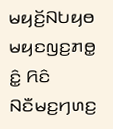ꤗꤟꤢꤩ꤬ꤡꤝꤟꤥ ꤗꤟꤢꤜꤢ꤬ꤊꤥ꤭ ꤢꤨ꤭ ꤖꤢꤨ ꤡꤢꤪꤗꤢ꤬ꤚꤛꤢ꤬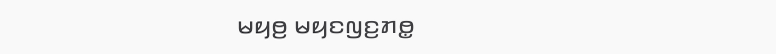ꤗꤟꤥ꤬ ꤗꤟꤢꤜꤢ꤬ꤊꤥ꤭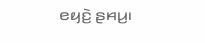ꤕꤟꤢꤧ꤬ ꤔꤌꤣ꤬꤯